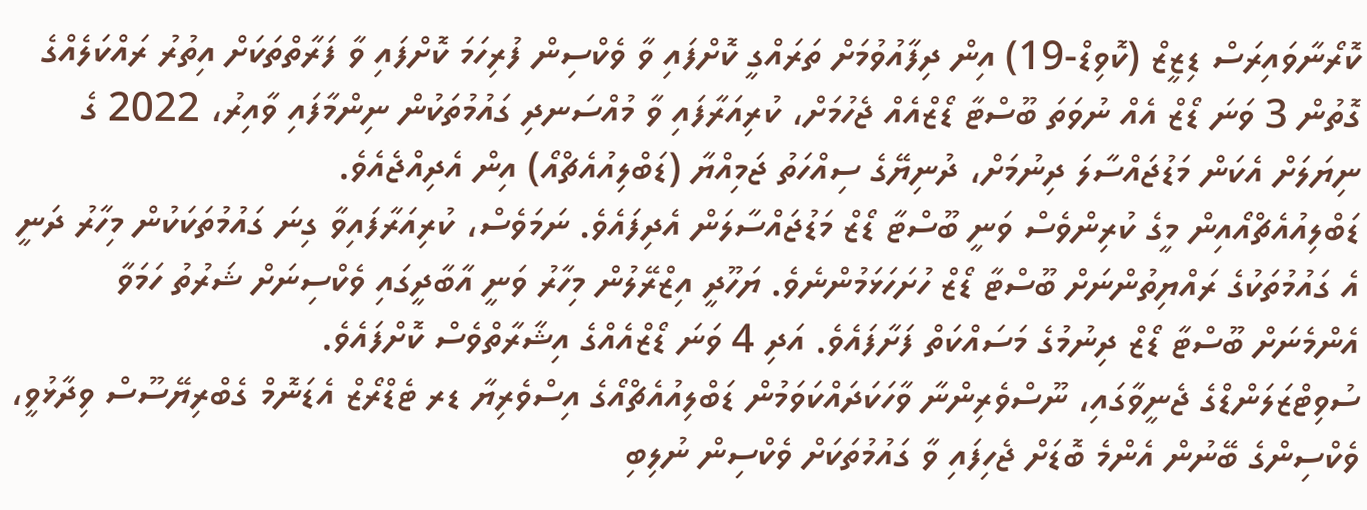ކޮރޯނާވައިރަސް ޑިޒީޒް (ކޮވިޑް-19) އިން ދިފާއުވުމަށް ތަރައްގީ ކޮށްފައި ވާ ވެކްސިން ފުރިހަމަ ކޮށްފައި ވާ ފަރާތްތަކަށް އިތުރު ރައްކަލެއްގެ ގޮތުން 3 ވަނަ ޑޯޒް އެއް ނުވަތަ ބޫސްޓާ ޑޯޒްއެއް ޖެހުމަށް، ކުރިއަރާފައި ވާ މުއްސަނދި ގައުމުތަކުން ނިންމާފައި ވާއިރު، 2022 ގެ ނިޔަލަށް އެކަން މަޑުޖައްސާލަ ދިނުމަށް، ދުނިޔޭގެ ސިއްހަތު ޖަމިއްޔާ (ޑަބްލިއުއެޗްއޯ) އިން އެދިއްޖެއެވެ.
ޑަބްލިއުއެޗްއޯއިން މީގެ ކުރިންވެސް ވަނީ ބޫސްޓާ ޑޯޒް މަޑުޖައްސާލަން އެދިފައެވެ. ނަމަވެސް، ކުރިއަރާފައިވާ ގިނަ ގައުމުތަކަކުން މިހާރު ދަނީ އެ ގައުމުތަކުގެ ރައްޔިތުންނަށް ބޫސްޓާ ޑޯޒް ހުށަހަޅަމުންނެވެ. ޔަހޫދީ އިޒްރޭލުން މިހާރު ވަނީ އާބާދީގައި ވެކްސިނަށް ޝަރުތު ހަމަވާ އެންމެނަށް ބޫސްޓާ ޑޯޒް ދިނުމުގެ މަސައްކަތް ފަށާފައެވެ. އަދި 4 ވަނަ ޑޯޒްއެއްގެ އިޝާރާތްވެސް ކޮށްފައެވެ.
ސުވިޓްޒަލަންޑްގެ ޖެނީވާގައި، ނޫސްވެރިންނާ ވާހަކަދައްކަވަމުން ޑަބްލިއުއެޗްއޯގެ އިސްވެރިޔާ ޑރ ޓެޑްރޯޒް އެޑަނޮމް ގެބްރިޔޭސޫސް ވިދާޅުވީ، ވެކްސިންގެ ބޭނުން އެންމެ ބޮޑަށް ޖެހިފައި ވާ ގައުމުތަކަށް ވެކްސިން ނުލިބި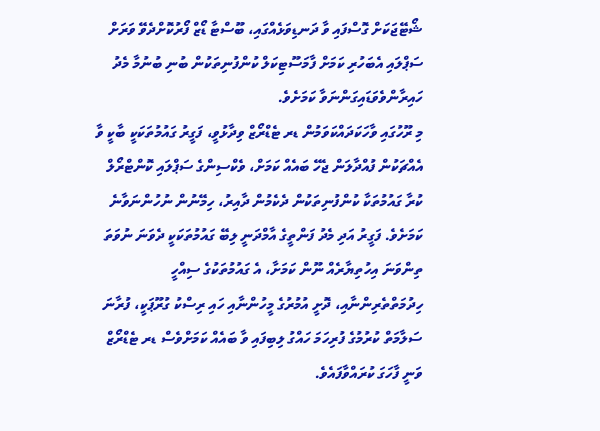ޝޯޓޭޖަކަށް ގޮސްފައި ވާ ދަނޑިވަޅެއްގައި، ބޫސްޓާ ޑޯޒް ފޯރުކޮށްދެވޭ ވަރަށް ސަޕްލައި އެބަހުރި ކަމަށް ފާމަސޫޓިކަލް ކުންފުނިތަކުން ބުނި ބުނުމާ މެދު ހައިރާންވެވަޑައިގަންނަވާ ކަމަށެވެ.
މި ރޫހުގައި ވާހަކަދައްކަވަމުން ޑރ ޓެޑްރޯޒް ވިދާޅުވީ، ފަގީރު ގައުމުތަކަކީ ބާކީ ވާ އެއްޗަކުން ފުއްދާލަން ޖެހޭ ބައެއް ކަމަށް، ވެކްސިންގެ ސަޕްލައި ކޮންޓްރޯލް ކުރާ ގައުމުތަކާ ކުންފުނިތަކުން ދެކެމުން ދާއިރު، ހިމޭނުން ނުހުންނަވާނެ ކަމަށެވެ. ފަގީރު އަދި މެދު ފަންތީގެ އާމްދަނީ ލިބޭ ގައުމުތަކަކީ ދެވަނަ ނުވަތަ ތިންވަނަ އިހުތިޔާރެއް ނޫން ކަމަށާ، އެ ގައުމުތަކުގެ ސިއްހީ ހިދުމަތްތެރިންނާއި، ދޮށީ އުމުރުގެ މީހުންނާއި ހައި ރިސްކު ގުރޫޕަކީ، ފުރާނަ ސަލާމަތް ކުރުމުގެ ފުރިހަމަ ހައްގު ލިބިފައި ވާ ބައެއް ކަމަށްވެސް ޑރ ޓެޑްރޯޒް ވަނީ ފާހަގަ ކުރައްވާފައެވެ.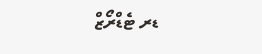ޑރ ޓެޑްރޯޒް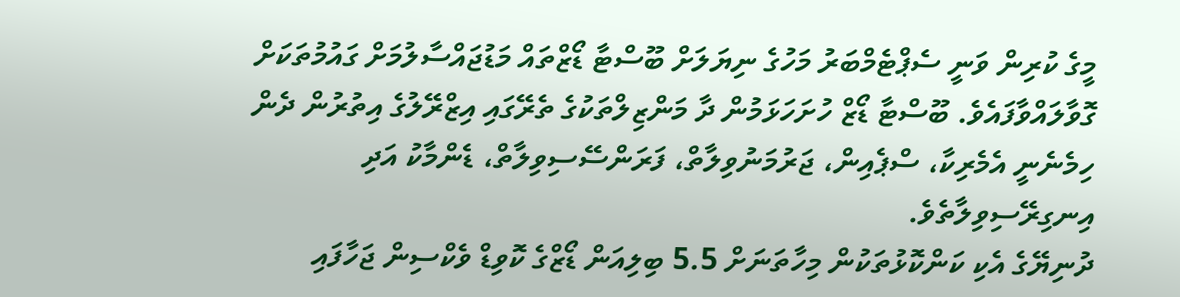މީގެ ކުރިން ވަނީ ސެޕްޓެމްބަރު މަހުގެ ނިޔަލަށް ބޫސްޓާ ޑޯޒްތައް މަޑުޖައްސާލުމަށް ގައުމުތަކަށް ގޮވާލައްވާފައެވެ. ބޫސްޓާ ޑޯޒް ހުށަހަޅަމުން ދާ މަންޒިލްތަކުގެ ތެރޭގައި އިޒްރޭލުގެ އިތުރުން ދެން ހިމެނެނީ އެމެރިކާ، ސްޕެއިން، ޖަރުމަނުވިލާތް، ފަރަންސޭސިވިލާތް، ޑެންމާކު އަދި އިނގިރޭސިވިލާތެވެ.
ދުނިޔޭގެ އެކި ކަންކޮޅުތަކުން މިހާތަނަށް 5.5 ބިލިއަން ޑޯޒްގެ ކޮވިޑް ވެކްސިން ޖަހާފައި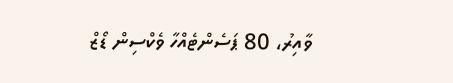ވާއިރު، 80 ޕަސެންޓެއްހާ ވެކްސިން ޑޯޒް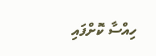ހިއްސާ ކޮށްފައި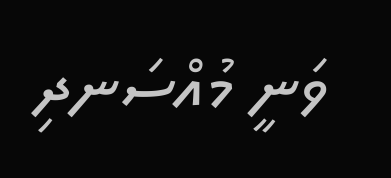ވަނީ މުއްސަނދި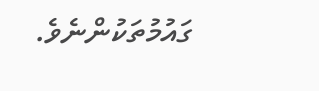ގައުމުތަކުންނެވެ.